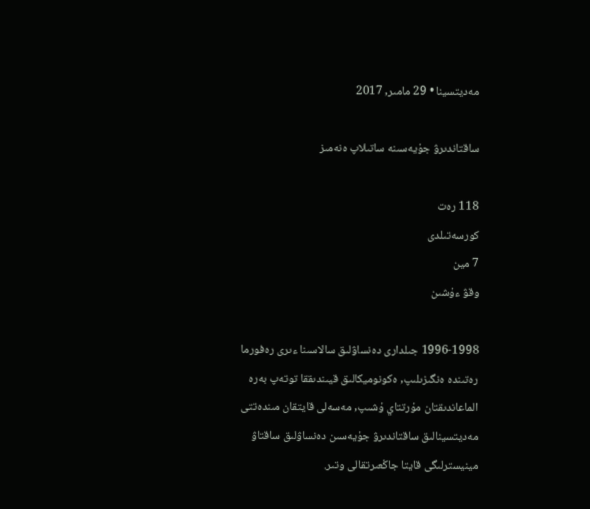مەديتسينا • 29 مامىر, 2017

ساقتاندىرۋ جۇيەسىنە ساتىلاپ ەنەمىز

118 رەت
كورسەتىلدى
7 مين
وقۋ ءۇشىن

1996-1998 جىلدارى دەنساۋلىق سالاسىنا ءىرى رەفورما رەتىندە ەنگىزىلىپ, ەكونوميكالىق قيىندىققا توتەپ بەرە الماعاندىقتان مۇرتتاي ۇشىپ, مەسەلى قايتقان مىندەتتى مەديتسينالىق ساقتاندىرۋ جۇيەسىن دەنساۋلىق ساقتاۋ مينيسترلىگى قايتا جاڭعىرتقالى وتىر.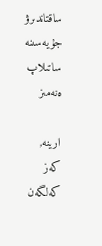ساقتاندىرۋ جۇيەسىنە ساتىلاپ ەنەمىز

ارينە, كەز كەلگەن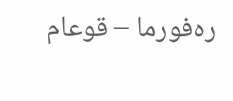رەفورما – قوعام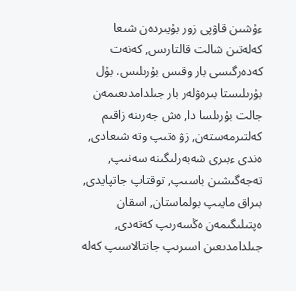ءۇشىن قاۋپى زور بۇيىردەن شىعا كەلەتىن شالت قالتارىس, كەنەت كەدەرگىسى بار وقىس بۇرىلىس. بۇل بۇرىلىستا بىرەۋلەر بار جىلدامدىعىمەن جالت بۇرىلسا دا, ەش جەرىنە زاقىم كەلتىرمەستەن, زۋ ەتىپ وتە شىعادى, ەندى ءبىرى شەبەرلىگىنە سەنىپ, تەجەگىشىن باسىپ, توقتاپ جاتپايدى, بىراق مايىپ بولماستان, اسقان ەپتىلىگىمەن ەڭسەرىپ كەتەدى, جىلدامدىعىن اسىرىپ جانتالاسىپ كەلە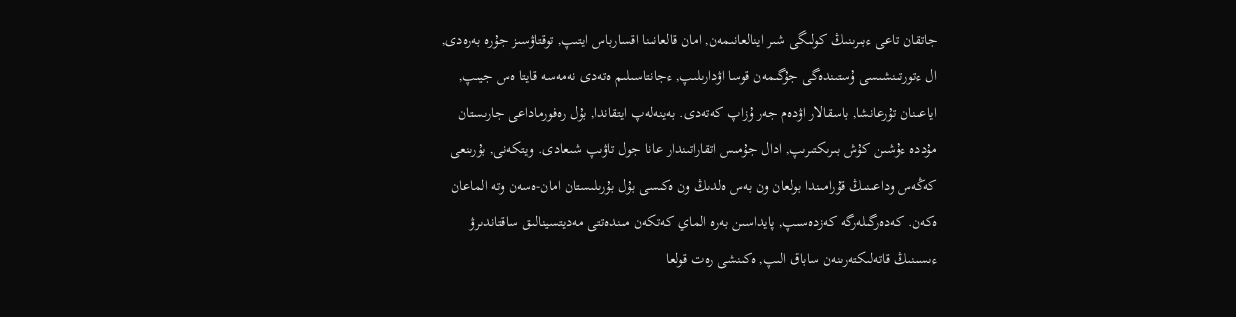جاتقان تاعى ءبىرىنىڭ كولىگى شىر اينالعانىمەن, امان قالعانىنا اقسارباس ايتىپ, توقتاۋسىز جۇرە بەرەدى, ال ءتورتىنشىسى ۇستىندەگى جۇگىمەن قوسا اۋدارىلىپ, ءجانتاسىلىم ەتەدى نەمەسە قايتا ەس جيىپ, اياعىنان تۇرعانشا, باسقالار اۋدەم جەر ۇزاپ كەتەدى. بەينەلەپ ايتقاندا, بۇل رەفورماداعى جارىستان مۇددە ءۇشىن كۇش بىرىكتىرىپ, ادال جۇمىس اتقاراتىندار عانا جول تاۋىپ شىعادى. ويتكەنى, بۇرىنعى كەڭەس وداعىنىڭ قۇرامىندا بولعان ون بەس ەلدىڭ ون ەكىسى بۇل بۇرىلىستان امان-ەسەن وتە الماعان ەكەن. كەدەرگىلەرگە كەزدەسىپ, پايداسىن بەرە الماي كەتكەن مىندەتتى مەديتسينالىق ساقتاندىرۋ ءىسىنىڭ قاتەلىكتەرىنەن ساباق الىپ, ەكىنشى رەت قولعا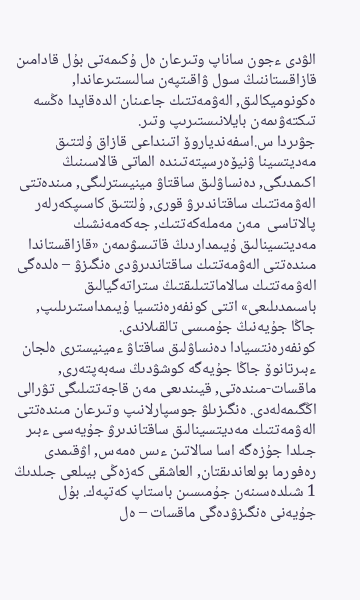الۋدى ءجون ساناپ وتىرعان ەل ۇكىمەتى بۇل قادامىن قازاقستاننىڭ سول ۋاقىتپەن سالىستىرعاندا, ەكونوميكالىق, الەۋمەتتىك جاعىنان الدەقايدا ەڭسە تىكتەۋىمەن بايلانىستىرىپ وتىر.
جۋىردا س.اسفەندياروۆ اتىنداعى قازاق ۇلتتىق مەديتسينا ۋنيۆەرسيتەتىندە الماتى قالاسىنىڭ اكىمدىگى, دەنساۋلىق ساقتاۋ مينيسترلىگى, مىندەتتى الەۋمەتتىك ساقتاندىرۋ قورى, ۇلتتىق كاسىپكەرلەر پالاتاسى  مەن مەملەكەتتىك, جەكەمەنشىك مەديتسينالىق ۇيىمداردىڭ قاتىسۋىمەن «قازاقستاندا مىندەتتى الەۋمەتتىك ساقتاندىرۋدى ەنگىزۋ – ەلدەگى الەۋمەتتىك سالاماتتىلىقتىڭ ستراتەگيالىق باسىمدىلىعى» اتتى كونفەرەنتسيا ۇيىمداستىرىلىپ, جاڭا جۇيەنىڭ جۇمىسى تالقىلاندى.
كونفەرەنتسيادا دەنساۋلىق ساقتاۋ ءمينيسترى ەلجان ءبىرتانوۆ جاڭا جۇيەگە كوشۋدىڭ سەبەپتەرى, ماقسات-مىندەتى, قيىندىعى مەن قاجەتتىلىگى تۋرالى اڭگىمەلەدى. ەنگىزىلۋ جوسپارلانىپ وتىرعان مىندەتتى الەۋمەتتىك مەديتسينالىق ساقتاندىرۋ جۇيەسى ءبىر جىلدا جۇزەگە اسا سالاتىن ءىس ەمەس, اۋقىمدى رەفورما بولعاندىقتان, العاشقى كەزەڭى بيىلعى جىلدىڭ 1 شىلدەسىنەن جۇمىسىن باستاپ كەتپەك. بۇل جۇيەنى ەنگىزۋدەگى ماقسات – ەل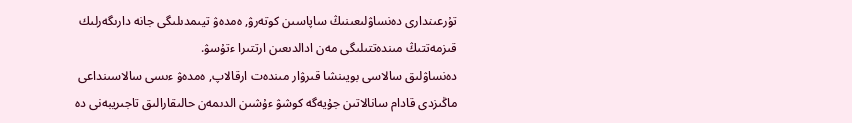تۇرعىندارى دەنساۋلىعىنىڭ ساپاسىن كوتەرۋ, ەمدەۋ تيىمدىلىگى جانە دارىگەرلىك قىزمەتتىڭ مىندەتتىلىگى مەن ادالدىعىن ارتتىرا ءتۇسۋ.
دەنساۋلىق سالاسى بويىنشا قىرۋار مىندەت ارقالاپ, ەمدەۋ ءىسى سالاسىنداعى ماڭىزدى قادام سانالاتىن جۇيەگە كوشۋ ءۇشىن الدىمەن حالىقارالىق تاجىريبەنى دە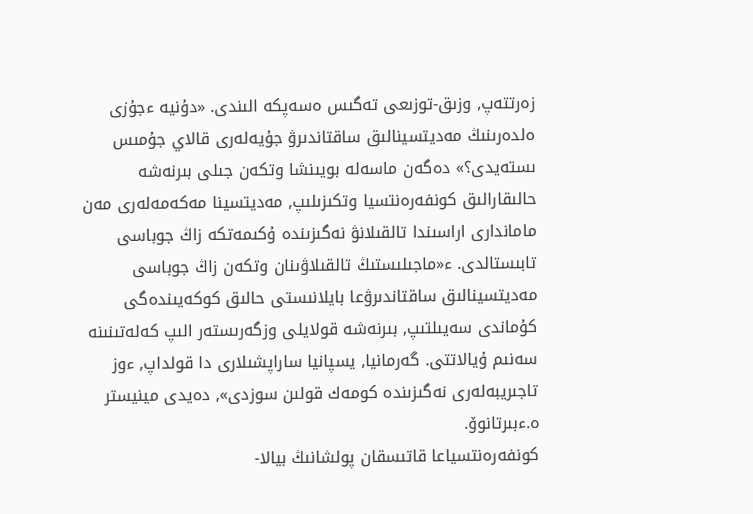زەرتتەپ, وزىق-توزىعى تەگىس ەسەپكە الىندى. «دۇنيە ءجۇزى ەلدەرىنىڭ مەديتسينالىق ساقتاندىرۋ جۇيەلەرى قالاي جۇمىس ىستەيدى؟» دەگەن ماسەلە بويىنشا وتكەن جىلى بىرنەشە حالىقارالىق كونفەرەنتسيا وتكىزىلىپ, مەديتسينا مەكەمەلەرى مەن ماماندارى اراسىندا تالقىلانۋ نەگىزىندە ۇكىمەتكە زاڭ جوباسى تابىستالدى. ء«ماجىلىستىڭ تالقىلاۋىنان وتكەن زاڭ جوباسى مەديتسينالىق ساقتاندىرۋعا بايلانىستى حالىق كوكەيىندەگى كۇماندى سەيىلتىپ, بىرنەشە قولايلى وزگەرىستەر الىپ كەلەتىنىنە سەنىم ۇيالاتتى. گەرمانيا, يسپانيا ساراپشىلارى دا قولداپ, ءوز تاجىريبەلەرى نەگىزىندە كومەك قولىن سوزدى», دەيدى مينيستر ە.ءبىرتانوۆ.
كونفەرەنتسياعا قاتىسقان پولشانىڭ بيالا-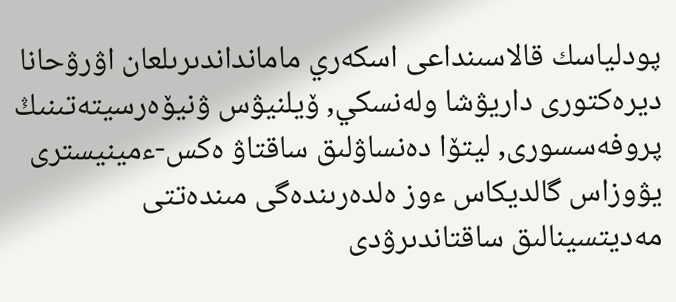پودلياسك قالاسىنداعى اسكەري مامانداندىرىلعان اۋرۋحانا ديرەكتورى داريۋشا ولەنسكي, ۆيلنيۋس ۋنيۆەرسيتەتىنىڭ پروفەسسورى, ليتۆا دەنساۋلىق ساقتاۋ ەكس-ءمينيسترى يۋوزاس گالديكاس ءوز ەلدەرىندەگى مىندەتتى مەديتسينالىق ساقتاندىرۋدى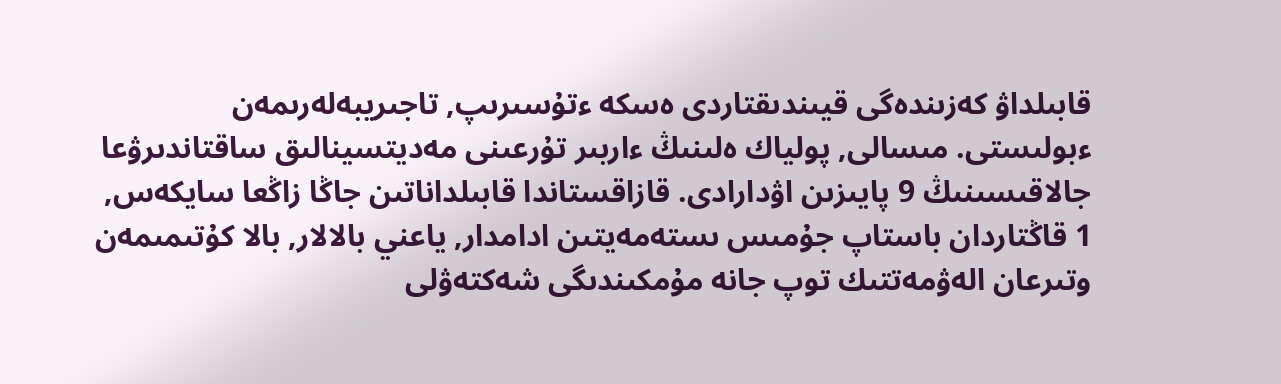قابىلداۋ كەزىندەگى قيىندىقتاردى ەسكە ءتۇسىرىپ, تاجىريبەلەرىمەن ءبولىستى. مىسالى, پولياك ەلىنىڭ ءاربىر تۇرعىنى مەديتسينالىق ساقتاندىرۋعا جالاقىسىنىڭ 9 پايىزىن اۋدارادى. قازاقستاندا قابىلداناتىن جاڭا زاڭعا سايكەس, 1 قاڭتاردان باستاپ جۇمىس ىستەمەيتىن ادامدار, ياعني بالالار, بالا كۇتىمىمەن وتىرعان الەۋمەتتىك توپ جانە مۇمكىندىگى شەكتەۋلى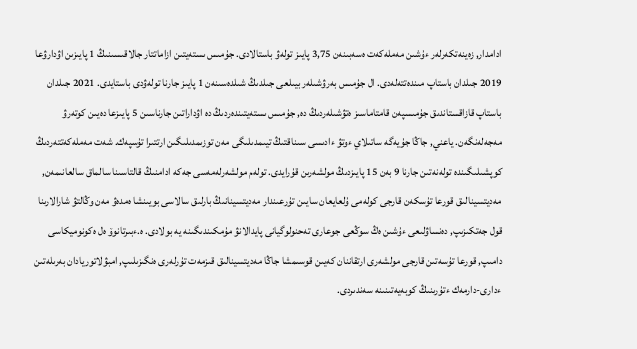ادامدار, زەينەتكەرلەر ءۇشىن مەملەكەت ەسەبىنەن 3,75 پايىز تولەۋ باستالادى. جۇمىس ىستەيتىن ازاماتتار جالاقىسىنىڭ 1 پايىزىن اۋدارۋعا 2019 جىلدان باستاپ مىندەتتەلەدى. ال جۇمىس بەرۋشىلەر بيىلعى جىلدىڭ شىلدەسىنەن 1 پايىز جارنا تولەۋدى باستايدى. 2021 جىلدان باستاپ قازاقستاندىق جۇمىسپەن قامتاماسىز ەتۋشىلەردىڭ دە, جۇمىس ىستەيتىندەردىڭ دە اۋداراتىن جارناسىن 5 پايىزعا دەيىن كوتەرۋ مەجەلەنگەن. ياعني, جاڭا جۇيەگە ساتىلاي ءوتۋ ءادىسى سىناقتىڭ تيىمدىلىگى مەن توزىمدىلىگىن ارتتىرا تۇسپەك. شەت مەملەكەتتەردىڭ كوپشىلىگىندە تولەنەتىن جارنا 9 بەن 15 پايىزدىڭ مولشەرىن قۇرايدى. تولەم مولشەرلەمەسى جەكە ادامنىڭ قالتاسىنا سالماق سالعانىمەن, مەديتسينالىق قورعا تۇسكەن قارجى كولەمى ۇلعايعان سايىن تۇرعىندار مەديتسينانىڭ بارلىق سالاسى بويىنشا ەمدەۋ مەن وڭالتۋ شارالارىنا قول جەتكىزىپ, دەنساۋلىعى ءۇشىن ەڭ سوڭعى جوعارى تەحنولوگيانى پايدالانۋ مۇمكىندىگىنە يە بولادى. ە.ءبىرتانوۆ ەل ەكونوميكاسى دامىپ, قورعا تۇسەتىن قارجى مولشەرى ارتقاننان كەيىن قوسىمشا جاڭا مەديتسينالىق قىزمەت تۇرلەرى ەنگىزىلىپ, امبۋلاتوريادان بەرىلەتىن ءدارى-دارمەك ءتۇرىنىڭ كوبەيەتىنىنە سەندىردى.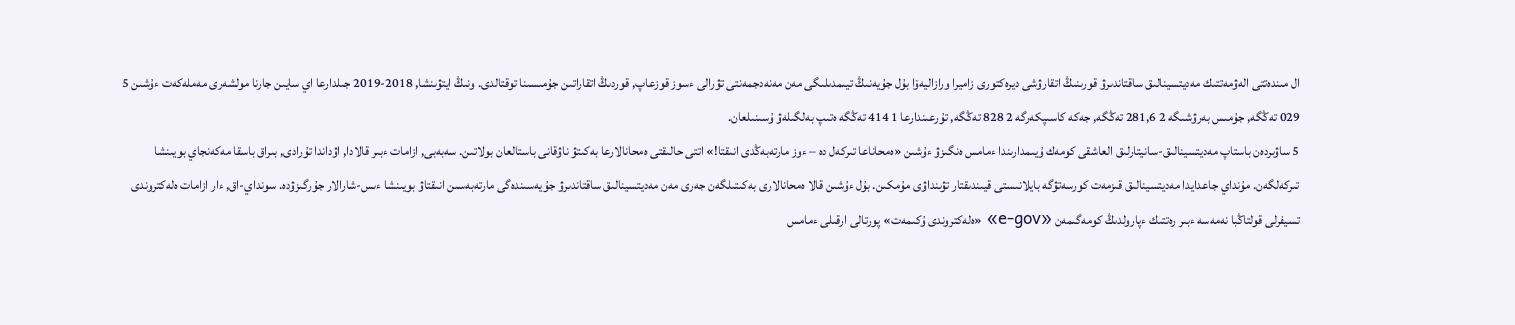ال مىندەتتى الەۋمەتتىك مەديتسينالىق ساقتاندىرۋ قورىنىڭ اتقارۋشى ديرەكتورى زاميرا ورازاليەۆا بۇل جۇيەنىڭ تيىمدىلىگى مەن مەنەدجمەنتى تۋرالى ءسوز قوزعاپ, قوردىڭ اتقاراتىن جۇمىسىنا توقتالدى. ونىڭ ايتۋىنشا, 2018-2019 جىلدارعا اي سايىن جارنا مولشەرى مەملەكەت ءۇشىن 5 029 تەڭگە, جۇمىس بەرۋشىگە 2 281,6 تەڭگە, جەكە كاسىپكەرگە 2 828 تەڭگە, تۇرعىندارعا 1 414 تەڭگە ەتىپ بەلگىلەۋ ۇسىنىلعان.
5 ساۋىردەن باستاپ مەديتسينالىق-سانيتارلىق العاشقى كومەك ۇيىمدارىندا ءمامس ەنگىزۋ ءۇشىن «ەمحاناعا تىركەل دە – ءوز مارتەبەڭدى انىقتا!» اتتى حالىقتى ەمحانالارعا بەكىتۋ ناۋقانى باستالعان بولاتىن. سەبەبى, ازامات ءبىر قالادا, اۋداندا تۇرادى, بىراق باسقا مەكەنجاي بويىنشا تىركەلگەن. مۇنداي جاعدايدا مەديتسينالىق قىزمەت كورسەتۋگە بايلانىستى قيىندىقتار تۋىنداۋى مۇمكىن. بۇل ءۇشىن قالا ەمحانالارى بەكىتىلگەن جەرى مەن مەديتسينالىق ساقتاندىرۋ جۇيەسىندەگى مارتەبەسىن انىقتاۋ بويىنشا ءىس-شارالار جۇرگىزۋدە. سونداي-اق, ءار ازامات ەلەكتروندى تسيفرلى قولتاڭبا نەمەسە ءبىر رەتتىك ءپارولدىڭ كومەگىمەن «e-gov» «ەلەكتروندى ۇكىمەت» پورتالى ارقىلى ءمامس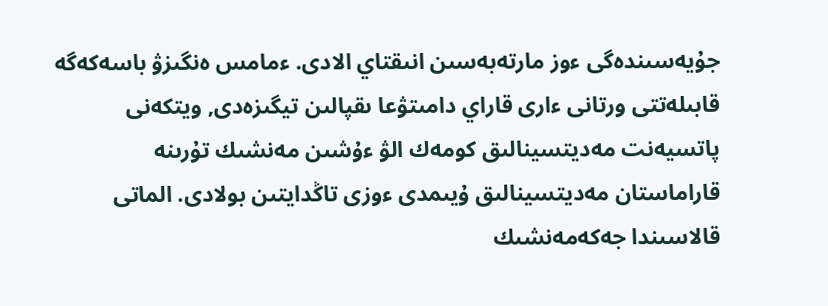جۇيەسىندەگى ءوز مارتەبەسىن انىقتاي الادى. ءمامس ەنگىزۋ باسەكەگە قابىلەتتى ورتانى ءارى قاراي دامىتۋعا ىقپالىن تيگىزەدى, ويتكەنى پاتسيەنت مەديتسينالىق كومەك الۋ ءۇشىن مەنشىك تۇرىنە قاراماستان مەديتسينالىق ۇيىمدى ءوزى تاڭدايتىن بولادى. الماتى قالاسىندا جەكەمەنشىك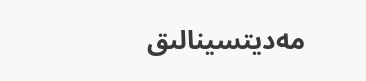مەديتسينالىق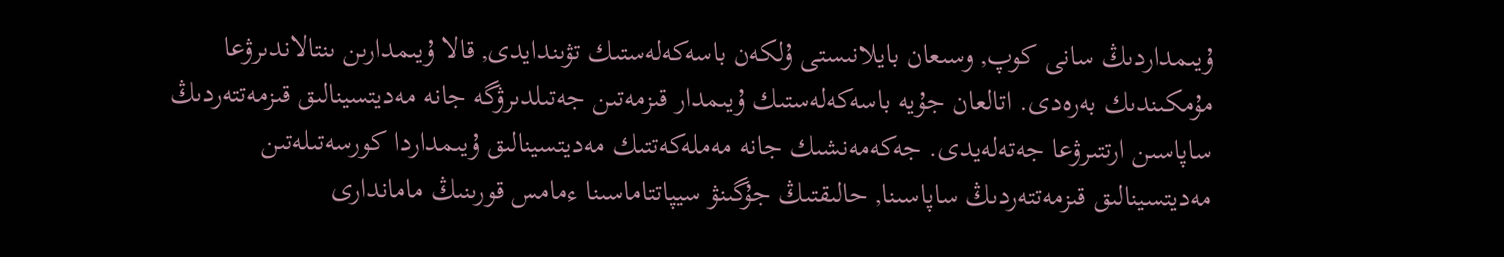ۇيىمداردىڭ سانى كوپ, وسىعان بايلانىستى ۇلكەن باسەكەلەستىك تۋىندايدى, قالا ۇيىمدارىن ىنتالاندىرۋعا مۇمكىندىك بەرەدى. اتالعان جۇيە باسەكەلەستىك ۇيىمدار قىزمەتىن جەتىلدىرۋگە جانە مەديتسينالىق قىزمەتتەردىڭ ساپاسىن ارتتىرۋعا جەتەلەيدى. جەكەمەنشىك جانە مەملەكەتتىك مەديتسينالىق ۇيىمداردا كورسەتىلەتىن مەديتسينالىق قىزمەتتەردىڭ ساپاسىنا, حالىقتىڭ جۇگىنۋ سيپاتتاماسىنا ءمامس قورىنىڭ ماماندارى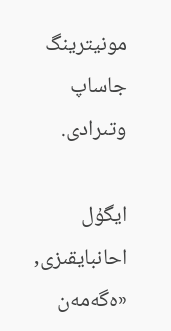مونيترينگ جاساپ وتىرادى.

ايگۇل احانبايقىزى,
«ەگەمەن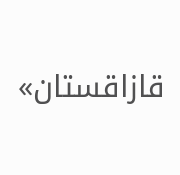قازاقستان»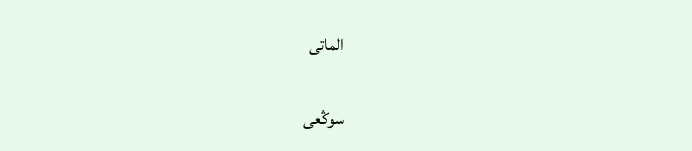الماتى

سوڭعى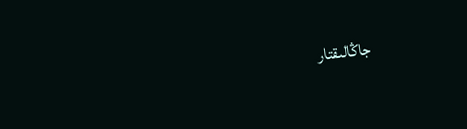جاڭالىقتار